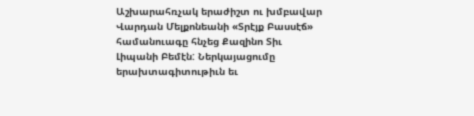Աշխարահռչակ երաժիշտ ու խմբավար Վարդան Մելքոնեանի «Տրէյք Բասսէճ» համանուագը հնչեց Քազինո Տիւ Լիպանի Բեմէն: Ներկայացումը երախտագիտութիւն եւ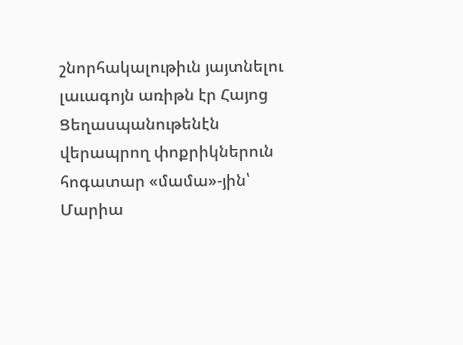շնորհակալութիւն յայտնելու լաւագոյն առիթն էր Հայոց Ցեղասպանութենէն վերապրող փոքրիկներուն հոգատար «մամա»-յին՝ Մարիա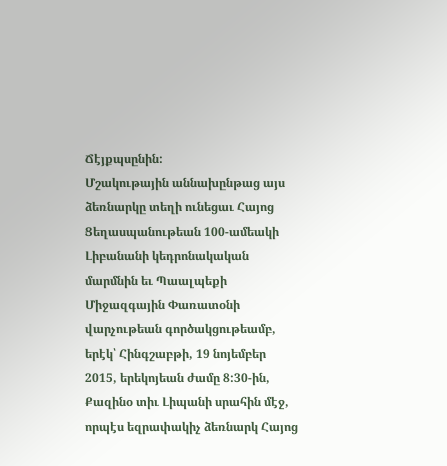Ճէյքպսընին:
Մշակութային աննախընթաց այս ձեռնարկը տեղի ունեցաւ Հայոց Ցեղասպանութեան 100-ամեակի Լիբանանի կեդրոնակական մարմնին եւ Պաալպեքի Միջազգային Փառատօնի վարչութեան գործակցութեամբ, երէկ՝ Հինգշաբթի, 19 նոյեմբեր 2015, երեկոյեան ժամը 8:30-ին, Քազինօ տիւ Լիպանի սրահին մէջ, որպէս եզրափակիչ ձեռնարկ Հայոց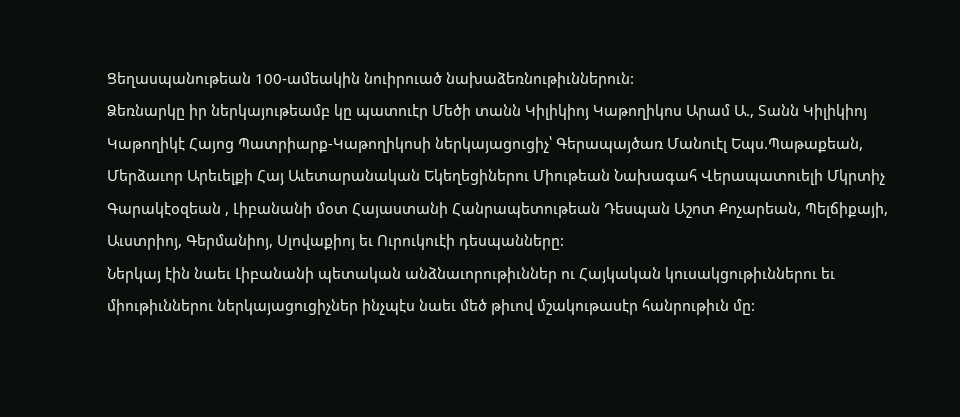Ցեղասպանութեան 100-ամեակին նուիրուած նախաձեռնութիւններուն:
Ձեռնարկը իր ներկայութեամբ կը պատուէր Մեծի տանն Կիլիկիոյ Կաթողիկոս Արամ Ա., Տանն Կիլիկիոյ Կաթողիկէ Հայոց Պատրիարք-Կաթողիկոսի ներկայացուցիչ՝ Գերապայծառ Մանուէլ Եպս.Պաթաքեան, Մերձաւոր Արեւելքի Հայ Աւետարանական Եկեղեցիներու Միութեան Նախագահ Վերապատուելի Մկրտիչ Գարակէօզեան , Լիբանանի մօտ Հայաստանի Հանրապետութեան Դեսպան Աշոտ Քոչարեան, Պելճիքայի, Աւստրիոյ, Գերմանիոյ, Սլովաքիոյ եւ Ուրուկուէի դեսպանները:
Ներկայ էին նաեւ Լիբանանի պետական անձնաւորութիւններ ու Հայկական կուսակցութիւններու եւ միութիւններու ներկայացուցիչներ ինչպէս նաեւ մեծ թիւով մշակութասէր հանրութիւն մը: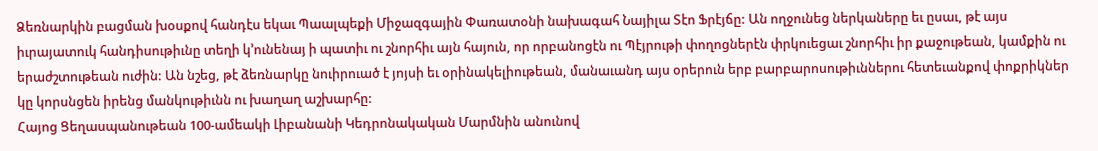Ձեռնարկին բացման խօսքով հանդէս եկաւ Պաալպեքի Միջազգային Փառատօնի նախագահ Նայիլա Տէո Ֆրէյճը: Ան ողջունեց ներկաները եւ ըսաւ, թէ այս իւրայատուկ հանդիսութիւնը տեղի կ’ունենայ ի պատիւ ու շնորհիւ այն հայուն, որ որբանոցէն ու Պէյրութի փողոցներէն փրկուեցաւ շնորհիւ իր քաջութեան, կամքին ու երաժշտութեան ուժին: Ան նշեց, թէ ձեռնարկը նուիրուած է յոյսի եւ օրինակելիութեան, մանաւանդ այս օրերուն երբ բարբարոսութիւններու հետեւանքով փոքրիկներ կը կորսնցեն իրենց մանկութիւնն ու խաղաղ աշխարհը:
Հայոց Ցեղասպանութեան 100-ամեակի Լիբանանի Կեդրոնակական Մարմնին անունով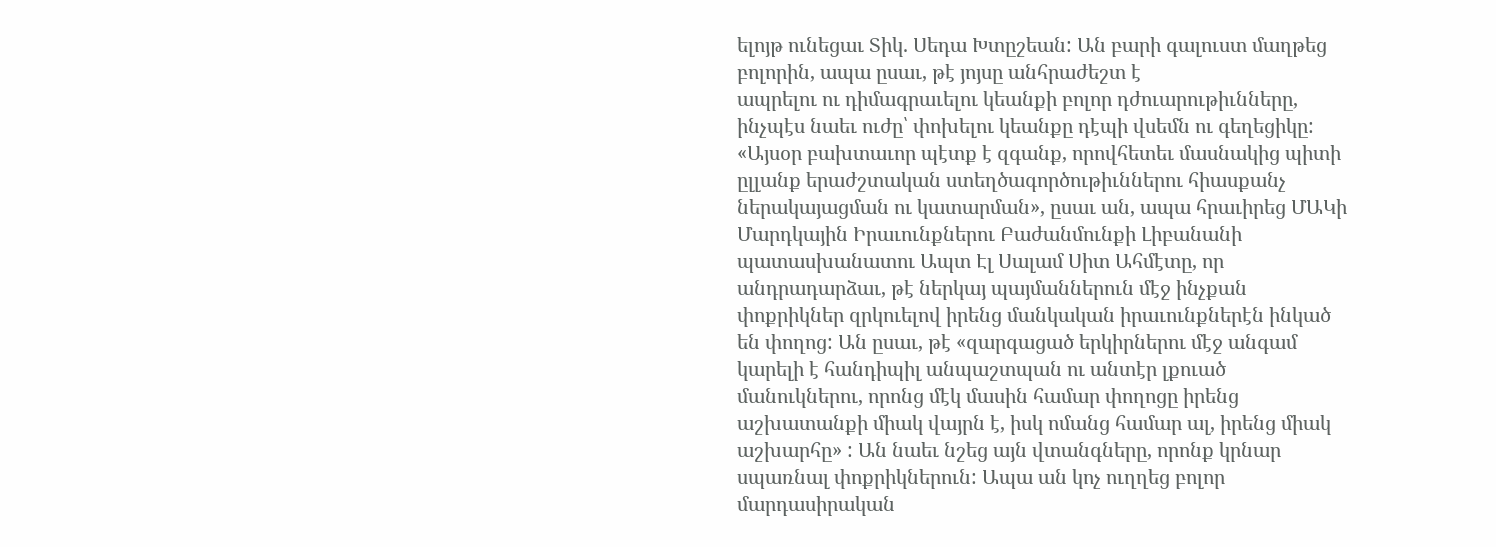ելոյթ ունեցաւ Տիկ. Սեդա Խտըշեան: Ան բարի գալուստ մաղթեց բոլորին, ապա ըսաւ, թէ յոյսը անհրաժեշտ է
ապրելու ու դիմագրաւելու կեանքի բոլոր դժուարութիւնները, ինչպէս նաեւ ուժը՝ փոխելու կեանքը դէպի վսեմն ու գեղեցիկը:
«Այսօր բախտաւոր պէտք է զգանք, որովհետեւ մասնակից պիտի ըլլանք երաժշտական ստեղծագործութիւններու հիասքանչ ներակայացման ու կատարման», ըսաւ ան, ապա հրաւիրեց ՄԱԿի Մարդկային Իրաւունքներու Բաժանմունքի Լիբանանի պատասխանատու Ապտ Էլ Սալամ Սիտ Ահմէտը, որ անդրադարձաւ, թէ ներկայ պայմաններուն մէջ ինչքան փոքրիկներ զրկուելով իրենց մանկական իրաւունքներէն ինկած են փողոց: Ան ըսաւ, թէ «զարգացած երկիրներու մէջ անգամ կարելի է հանդիպիլ անպաշտպան ու անտէր լքուած մանուկներու, որոնց մէկ մասին համար փողոցը իրենց աշխատանքի միակ վայրն է, իսկ ոմանց համար ալ, իրենց միակ աշխարհը» : Ան նաեւ նշեց այն վտանգները, որոնք կրնար սպառնալ փոքրիկներուն: Ապա ան կոչ ուղղեց բոլոր մարդասիրական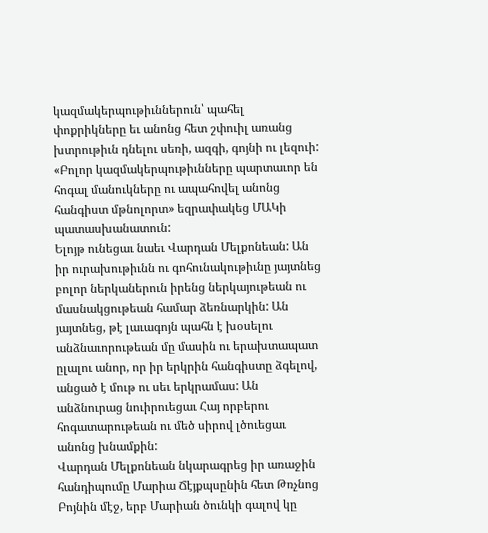կազմակերպութիւններուն՝ պահել փոքրիկները եւ անոնց հետ շփուիլ առանց խտրութիւն դնելու սեռի, ազգի, գոյնի ու լեզուի: «Բոլոր կազմակերպութիւնները պարտաւոր են հոգալ մանուկները ու ապահովել անոնց հանգիստ մթնոլորտ» եզրափակեց ՄԱԿի պատասխանատուն:
Ելոյթ ունեցաւ նաեւ Վարդան Մելքոնեան: Ան իր ուրախութիւնն ու գոհունակութիւնը յայտնեց բոլոր ներկաներուն իրենց ներկայութեան ու մասնակցութեան համար ձեռնարկին: Ան յայտնեց, թէ լաւագոյն պահն է խօսելու անձնաւորութեան մը մասին ու երախտապատ ըլալու անոր, որ իր երկրին հանգիստը ձգելով, անցած է մութ ու սեւ երկրամաս: Ան անձնուրաց նուիրուեցաւ Հայ որբերու հոգատարութեան ու մեծ սիրով լծուեցաւ անոնց խնամքին:
Վարդան Մելքոնեան նկարագրեց իր առաջին հանդիպումը Մարիա Ճէյքպսընին հետ Թռչնոց Բոյնին մէջ, երբ Մարիան ծունկի գալով կը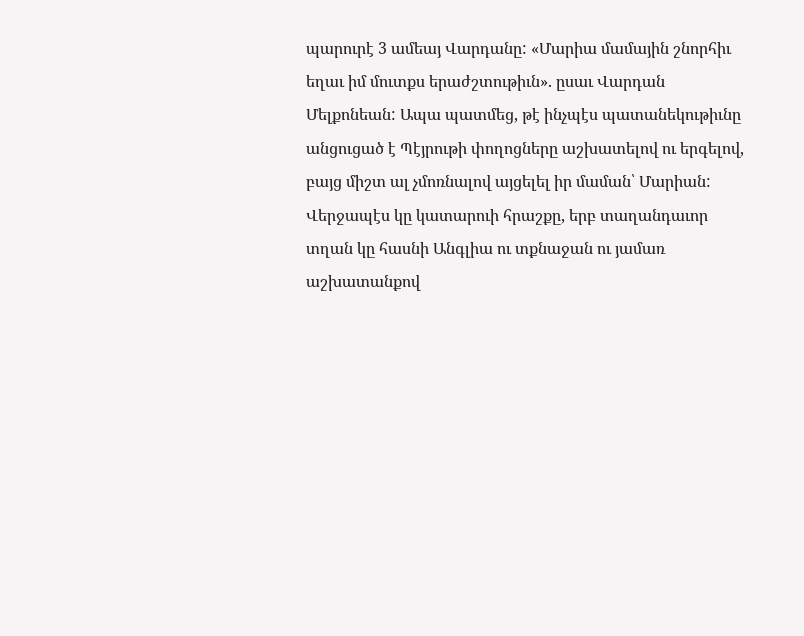պարուրէ 3 ամեայ Վարդանը: «Մարիա մամային շնորհիւ եղաւ իմ մուտքս երաժշտութիւն». ըսաւ Վարդան Մելքոնեան: Ապա պատմեց, թէ ինչպէս պատանեկութիւնը անցուցած է Պէյրութի փողոցները աշխատելով ու երգելով, բայց միշտ ալ չմոռնալով այցելել իր մաման՝ Մարիան:
Վերջապէս կը կատարուի հրաշքը, երբ տաղանդաւոր տղան կը հասնի Անգլիա ու տքնաջան ու յամառ աշխատանքով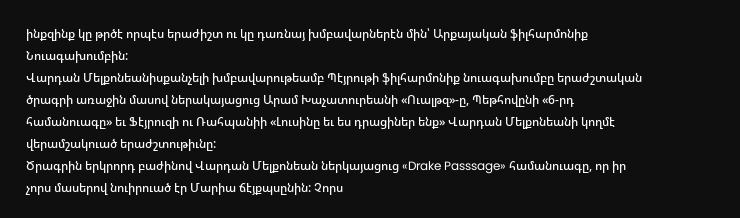ինքզինք կը թրծէ որպէս երաժիշտ ու կը դառնայ խմբավարներէն մին՝ Արքայական ֆիլհարմոնիք Նուագախումբին:
Վարդան Մելքոնեանիսքանչելի խմբավարութեամբ Պէյրութի ֆիլհարմոնիք նուագախումբը երաժշտական ծրագրի առաջին մասով ներակայացուց Արամ Խաչատուրեանի «Ուալթզ»-ը, Պեթհովընի «6-րդ համանուագը» եւ Ֆէյրուզի ու Ռահպանիի «Լուսինը եւ ես դրացիներ ենք» Վարդան Մելքոնեանի կողմէ վերամշակուած երաժշտութիւնը:
Ծրագրին երկրորդ բաժինով Վարդան Մելքոնեան ներկայացուց «Drake Passsage» համանուագը, որ իր չորս մասերով նուիրուած էր Մարիա ճէյքպսընին: Չորս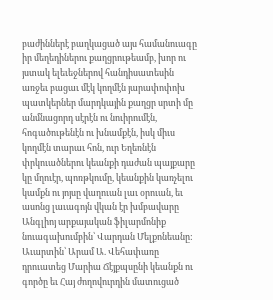բաժիններէ բաղկացած այս համանուագը իր մեղեդիներու քաղցրութեամբ, խոր ու յստակ ելեւեջներով հանդիսատեսին առջեւ բացաւ մէկ կողմէն յարափոփոխ պատկերներ մարդկային քաղցր սրտի մը անմնացորդ սէրէն ու նուիրումէն, հոգածութենէն ու խնամքէն, իսկ միւս կողմէն տարաւ հոն, ուր Եղեռնէն փրկուածներու կեանքի դաժան պայքարը կը մղուէր, պոռթկումը, կեանքին կառչելու կամքն ու յոյսը վաղուան լաւ օրուան, եւ ասոնց լաւագոյն վկան էր խմբավարը Անգլիոյ արքայական ֆիլարմոնիք նուագախումբին՝ Վարդան Մելքոնեանը:
Աւարտին՝ Արամ Ա. Վեհափառը դրուատեց Մարիա Ճէյքպսընի կեանքն ու գործը եւ Հայ ժողովուրդին մատուցած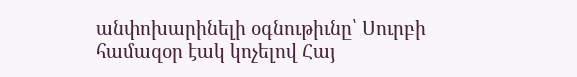անփոխարինելի օգնութիւնը՝ Սուրբի համազօր էակ կոչելով Հայ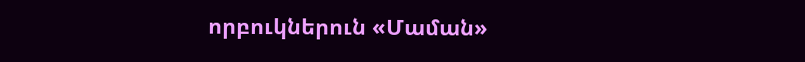որբուկներուն «Մաման»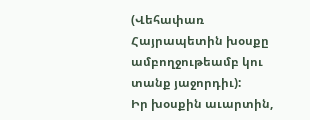(Վեհափառ Հայրապետին խօսքը ամբողջութեամբ կու տանք յաջորդիւ):
Իր խօսքին աւարտին,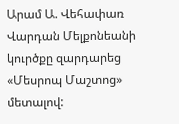Արամ Ա. Վեհափառ Վարդան Մելքոնեանի կուրծքը զարդարեց «Մեսրոպ Մաշտոց» մետալով: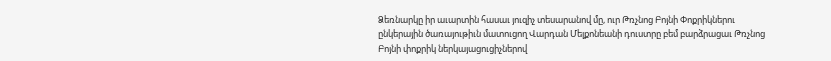Ձեռնարկը իր աւարտին հասաւ յուզիչ տեսարանով մը, ուր Թռչնոց Բոյնի Փոքրիկներու ընկերային ծառայութիւն մատուցող Վարդան Մելքոնեանի դուստրը բեմ բարձրացաւ Թռչնոց Բոյնի փոքրիկ ներկայացուցիչներով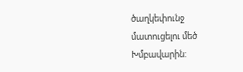ծաղկեփունջ մատուցելու մեծ Խմբավարին: